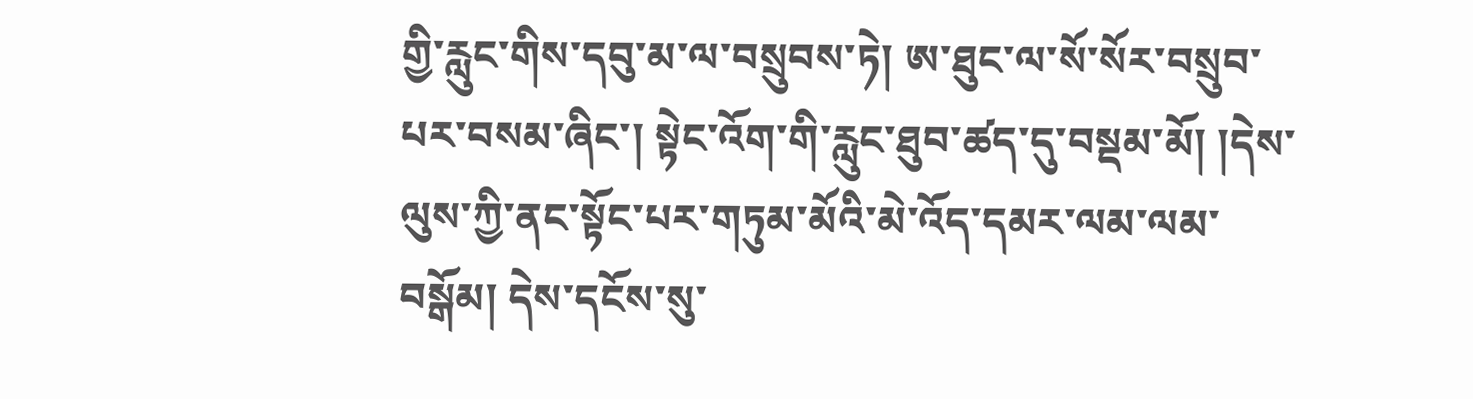གྱི་རླུང་གིས་དབུ་མ་ལ་བསྲུབས་ཏེ། ཨ་ཐུང་ལ་སོ་སོར་བསྲུབ་པར་བསམ་ཞིང་། སྟེང་འོག་གི་རླུང་ཐུབ་ཚད་དུ་བསྡམ་མོ། །དེས་ལུས་ཀྱི་ནང་སྟོང་པར་གཏུམ་མོའི་མེ་འོད་དམར་ལམ་ལམ་བསྒོམ། དེས་དངོས་སུ་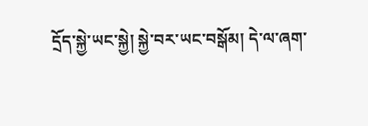དྲོད་སྐྱེ་ཡང་སྐྱེ། སྐྱེ་བར་ཡང་བསྒོམ། དེ་ལ་ཞག་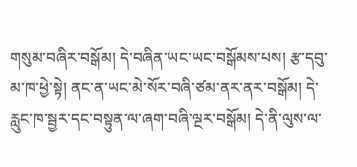གསུམ་བཞིར་བསྒོམ། དེ་བཞིན་ཡང་ཡང་བསྒོམས་པས། རྩ་དབུ་མ་ཁ་ཕྱེ་སྟེ། ནང་ན་ཡང་མེ་སོར་བཞི་ཙམ་ནར་ནར་བསྒོམ། དེ་རླུང་ཁ་སྦྱར་དང་བསྟུན་ལ་ཞག་བཞི་ལྔར་བསྒོམ། དེ་ནི་ལུས་ལ་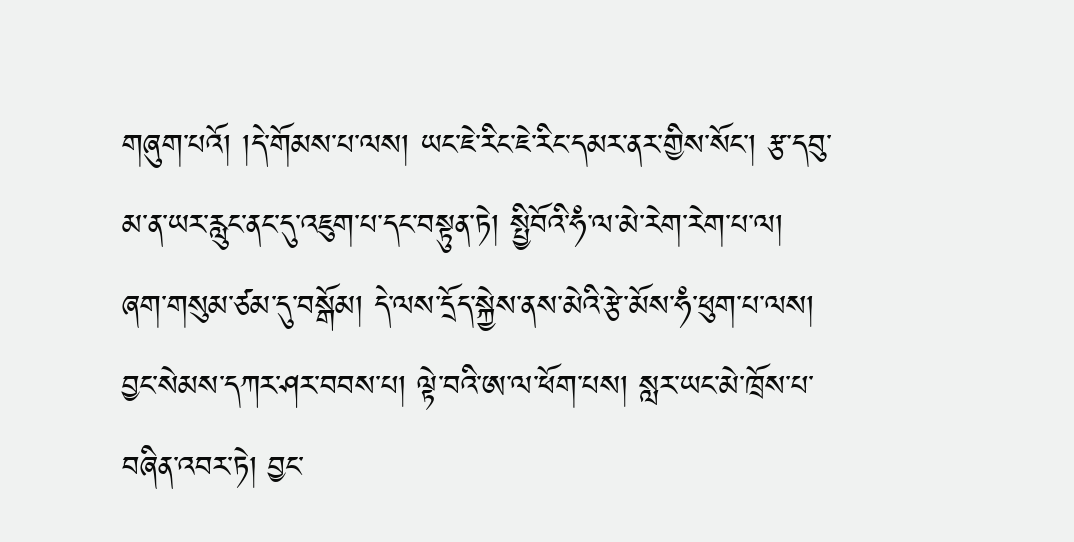གཞུག་པའོ། །དེ་གོམས་པ་ལས། ཡང་ཇེ་རིང་ཇེ་རིང་དམར་ནར་གྱིས་སོང་། རྩ་དབུ་མ་ན་ཡར་རླུང་ནང་དུ་འཇུག་པ་དང་བསྟུན་ཏེ། སྤྱིབོའི་ཧཾ་ལ་མེ་རེག་རེག་པ་ལ། ཞག་གསུམ་ཙམ་དུ་བསྒོམ། དེ་ལས་དྲོད་སྐྱེས་ནས་མེའི་རྩེ་མོས་ཧཾ་ཕུག་པ་ལས། བྱང་སེམས་དཀར་ཤར་བབས་པ། ལྟེ་བའི་ཨ་ལ་ཕོག་པས། སླར་ཡང་མེ་ཁྲོས་པ་བཞིན་འབར་ཏེ། བྱང་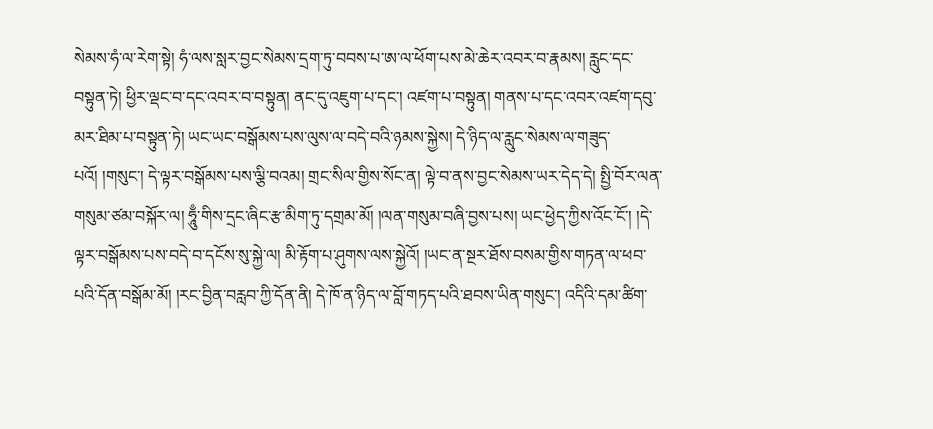སེམས་ཧཾ་ལ་རེག་སྟེ། ཧཾ་ལས་སླར་བྱང་སེམས་དྲག་ཏུ་བབས་པ་ཨ་ལ་ཕོག་པས་མེ་ཆེར་འབར་བ་རྣམས། རླུང་དང་བསྟུན་ཏེ། ཕྱིར་ལྡང་བ་དང་འབར་བ་བསྟུན། ནང་དུ་འཇུག་པ་དང་། འཛག་པ་བསྟུན། གནས་པ་དང་འབར་འཛག་དབུ་མར་ཐིམ་པ་བསྟུན་ཏེ། ཡང་ཡང་བསྒོམས་པས་ལུས་ལ་བདེ་བའི་ཉམས་སྐྱེས། དེ་ཉིད་ལ་རླུང་སེམས་ལ་གཟུད་པའོ། །གསུང་། དེ་ལྟར་བསྒོམས་པས་ལྕི་བའམ། གྲང་སིལ་གྱིས་སོང་ན། ལྟེ་བ་ནས་བྱང་སེམས་ཡར་དེད་དེ། སྤྱི་བོར་ལན་གསུམ་ཙམ་བསྐོར་ལ། ཧཱུྃ་གིས་དྲང་ཞིང་རྩ་མིག་ཏུ་དགྲམ་མོ། །ལན་གསུམ་བཞི་བྱས་པས། ཡང་ཕྱེད་ཀྱིས་འོང་ངོ་། །དེ་ལྟར་བསྒོམས་པས་བདེ་བ་དངོས་སུ་སྐྱེ་ལ། མི་རྟོག་པ་ཤུགས་ལས་སྐྱེའོ། །ཡང་ན་སྔར་ཐོས་བསམ་གྱིས་གཏན་ལ་ཕབ་པའི་དོན་བསྒོམ་མོ། །རང་བྱིན་བརླབ་ཀྱི་དོན་ནི། དེ་ཁོ་ན་ཉིད་ལ་བློ་གཏད་པའི་ཐབས་ཡིན་གསུང་། འདིའི་དམ་ཚིག་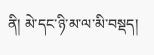ནི། མེ་དང་ཉི་མ་ལ་མི་བསྡད།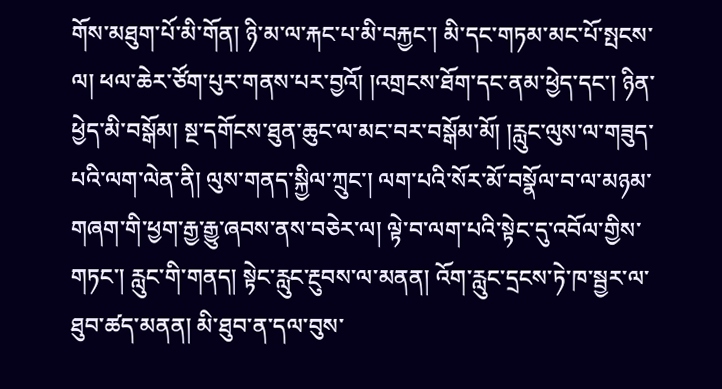གོས་མཐུག་པོ་མི་གོན། ཉི་མ་ལ་རྐང་པ་མི་བརྐྱང་། མི་དང་གཏམ་མང་པོ་སྤངས་ལ། ཕལ་ཆེར་ཙོག་པུར་གནས་པར་བྱའོ། །འགྲངས་ཐོག་དང་ནམ་ཕྱེད་དང་། ཉིན་ཕྱེད་མི་བསྒོམ། སྔ་དགོངས་ཐུན་ཆུང་ལ་མང་བར་བསྒོམ་མོ། །རླུང་ལུས་ལ་གཟུད་པའི་ལག་ལེན་ནི། ལུས་གནད་སྐྱིལ་ཀྲུང་། ལག་པའི་སོར་མོ་བསྣོལ་བ་ལ་མཉམ་གཞག་གི་ཕྱག་རྒྱ་རྒྱུ་ཞབས་ནས་བཅེར་ལ། ལྟེ་བ་ལག་པའི་སྟེང་དུ་འབོལ་གྱིས་གཏང་། རླུང་གི་གནད། སྟེང་རླུང་རྔུབས་ལ་མནན། འོག་རླུང་དྲངས་ཏེ་ཁ་སྦྱར་ལ་ཐུབ་ཚད་མནན། མི་ཐུབ་ན་དལ་བུས་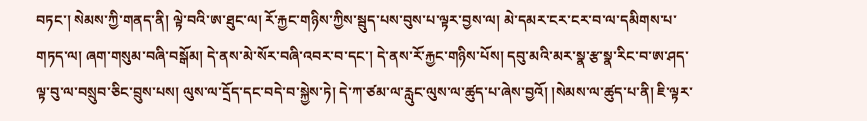བཏང་། སེམས་ཀྱི་གནད་ནི། ལྟེ་བའི་ཨ་ཐུང་ལ། རོ་རྐྱང་གཉིས་ཀྱིས་སྦུད་པས་བུས་པ་ལྟར་བྱས་ལ། མེ་དམར་ངར་ངར་བ་ལ་དམིགས་པ་གཏད་ལ། ཞག་གསུམ་བཞི་བསྒོམ། དེ་ནས་མེ་སོར་བཞི་འབར་བ་དང་། དེ་ནས་རོ་རྐྱང་གཉིས་པོས། དབུ་མའི་མར་སྣ་རྩ་སྣ་རིང་བ་ཨ་ཤད་ལྟ་བུ་ལ་བསྲུབ་ཅིང་བྲུས་པས། ལུས་ལ་དྲོད་དང་བདེ་བ་སྐྱེས་ཏེ། དེ་ཀ་ཙམ་ལ་རླུང་ལུས་ལ་ཚུད་པ་ཞེས་བྱའོ། །སེམས་ལ་ཚུད་པ་ནི། ཇི་ལྟར་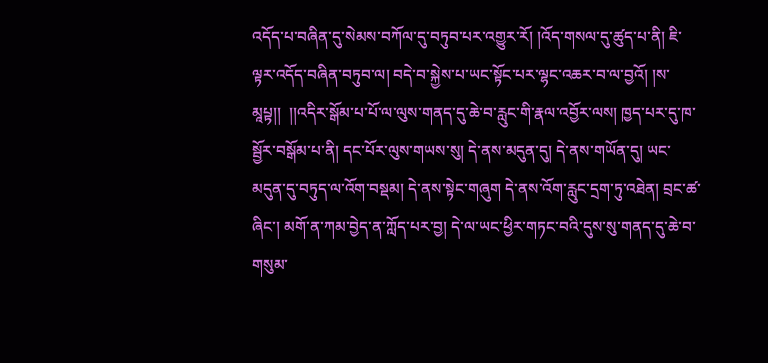འདོད་པ་བཞིན་དུ་སེམས་བཀོལ་དུ་བཏུབ་པར་འགྱུར་རོ། །འོད་གསལ་དུ་ཚུད་པ་ནི། ཇི་ལྟར་འདོད་བཞིན་བཏུབ་ལ། བདེ་བ་སྐྱེས་པ་ཡང་སྟོང་པར་ལྷང་འཆར་བ་ལ་བྱའོ། །ས་མཱཔྟ།།  །།འདིར་སྒོམ་པ་པོ་ལ་ལུས་གནད་དུ་ཆེ་བ་རླུང་གི་རྣལ་འབྱོར་ལས། ཁྱད་པར་དུ་ཁ་སྦྱོར་བསྒོམ་པ་ནི། དང་པོར་ལུས་གཡས་སུ། དེ་ནས་མདུན་དུ། དེ་ནས་གཡོན་དུ། ཡང་མདུན་དུ་བཏུད་ལ་འོག་བསྡམ། དེ་ནས་སྟེང་གཞུག དེ་ནས་འོག་རླུང་དྲག་ཏུ་འཐེན། བྲང་ཚ་ཞིང་། མགོ་ན་ཀམ་བྱེད་ན་ཀློད་པར་བྱ། དེ་ལ་ཡང་ཕྱིར་གཏང་བའི་དུས་སུ་གནད་དུ་ཆེ་བ་གསུམ་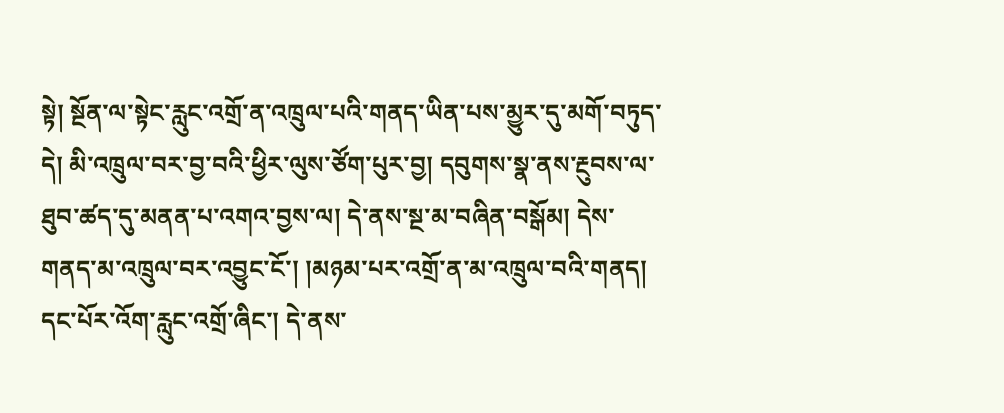སྟེ། སྔོན་ལ་སྟེང་རླུང་འགྲོ་ན་འཁྲུལ་པའི་གནད་ཡིན་པས་མྱུར་དུ་མགོ་བཏུད་དེ། མི་འཁྲུལ་བར་བྱ་བའི་ཕྱིར་ལུས་ཙོག་པུར་བྱ། དབུགས་སྣ་ནས་རྔུབས་ལ་ཐུབ་ཚད་དུ་མནན་པ་འགའ་བྱས་ལ། དེ་ནས་སྔ་མ་བཞིན་བསྒོམ། དེས་གནད་མ་འཁྲུལ་བར་འབྱུང་ངོ་། །མཉམ་པར་འགྲོ་ན་མ་འཁྲུལ་བའི་གནད། དང་པོར་འོག་རླུང་འགྲོ་ཞིང་། དེ་ནས་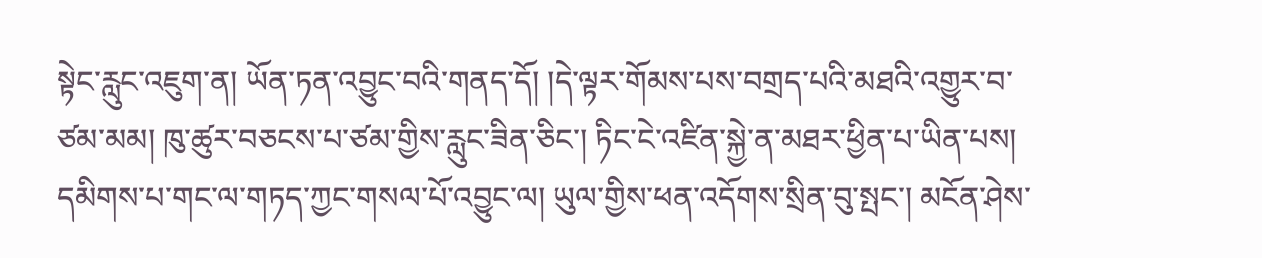སྟེང་རླུང་འཇུག་ན། ཡོན་ཏན་འབྱུང་བའི་གནད་དོ། །དེ་ལྟར་གོམས་པས་བགྲད་པའི་མཐའི་འགྱུར་བ་ཙམ་མམ། ཁུ་ཚུར་བཅངས་པ་ཙམ་གྱིས་རླུང་ཟིན་ཅིང་། ཏིང་ངེ་འཛིན་སྐྱེ་ན་མཐར་ཕྱིན་པ་ཡིན་པས། དམིགས་པ་གང་ལ་གཏད་ཀྱང་གསལ་པོ་འབྱུང་ལ། ཡུལ་གྱིས་ཕན་འདོགས་སྲིན་བུ་སྤང་། མངོན་ཤེས་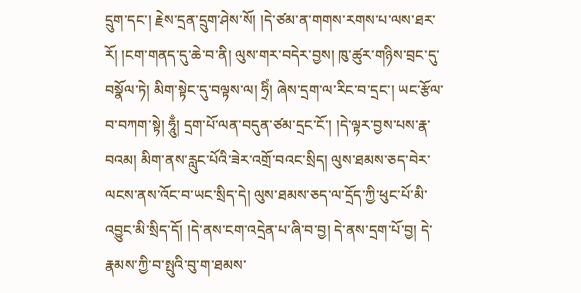དྲུག་དང་། རྗེས་དྲན་དྲུག་ཤེས་སོ། །དེ་ཙམ་ན་གགས་རགས་པ་ལས་ཐར་རོ། །ངག་གནད་དུ་ཆེ་བ་ནི། ལུས་གར་བདེར་བྱས། ཁུ་ཚུར་གཉིས་བྲང་དུ་བསྣོལ་ཏེ། མིག་སྟེང་དུ་བལྟས་ལ། ཧྲིཾ། ཞེས་དྲག་ལ་རིང་བ་དྲང་། ཡང་རྩོལ་བ་བཀག་སྟེ། ཧཱུྃ། དྲག་པོ་ལན་བདུན་ཙམ་དྲང་ངོ་། །དེ་ལྟར་བྱས་པས་རྣ་བའམ། མིག་ནས་རླུང་པོའི་ཟེར་འགྲོ་བའང་སྲིད། ལུས་ཐམས་ཅད་བེར་ལངས་ནས་འོང་བ་ཡང་སྲིད་དེ། ལུས་ཐམས་ཅད་ལ་དྲོད་ཀྱི་ཕུང་པོ་མི་འབྱུང་མི་སྲིད་དོ། །དེ་ནས་ངག་འདྲེན་པ་ཞི་བ་བྱ། དེ་ནས་དྲག་པོ་བྱ། དེ་རྣམས་ཀྱི་བ་སྤུའི་བུ་ག་ཐམས་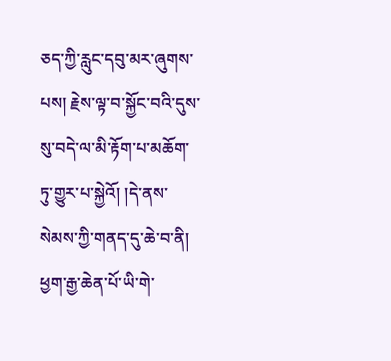ཅད་ཀྱི་རླུང་དབུ་མར་ཞུགས་པས། རྗེས་ལྟ་བ་སྐྱོང་བའི་དུས་སུ་བདེ་ལ་མི་རྟོག་པ་མཆོག་ཏུ་གྱུར་པ་སྐྱེའོ། །དེ་ནས་སེམས་ཀྱི་གནད་དུ་ཆེ་བ་ནི། ཕྱག་རྒྱ་ཆེན་པོ་ཡི་གེ་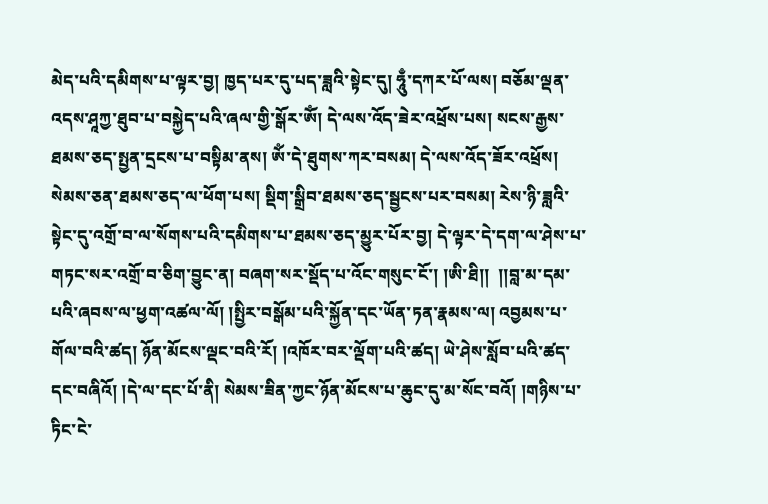མེད་པའི་དམིགས་པ་ལྟར་བྱ། ཁྱད་པར་དུ་པད་ཟླའི་སྟེང་དུ། ཧཱུྃ་དཀར་པོ་ལས། བཅོམ་ལྡན་འདས་ཤཱཀྱ་ཐུབ་པ་བསྐྱེད་པའི་ཞལ་གྱི་སྒོར་ཨོཾ། དེ་ལས་འོད་ཟེར་འཕྲོས་པས། སངས་རྒྱས་ཐམས་ཅད་སྤྱན་དྲངས་པ་བསྟིམ་ནས། ཨོཾ་དེ་ཐུགས་ཀར་བསམ། དེ་ལས་འོད་ཟོར་འཕྲོས། སེམས་ཅན་ཐམས་ཅད་ལ་ཕོག་པས། སྡིག་སྒྲིབ་ཐམས་ཅད་སྦྱངས་པར་བསམ། རེས་ཉི་ཟླའི་སྟེང་དུ་འགྲོ་བ་ལ་སོགས་པའི་དམིགས་པ་ཐམས་ཅད་མྱུར་པོར་བྱ། དེ་ལྟར་དེ་དག་ལ་ཤེས་པ་གཏང་སར་འགྲོ་བ་ཅིག་བྱུང་ན། བཞག་སར་སྡོད་པ་འོང་གསུང་ངོ་། །ཨི་ཐི།།  །།བླ་མ་དམ་པའི་ཞབས་ལ་ཕྱག་འཚལ་ལོ། །སྤྱིར་བསྒོམ་པའི་སྐྱོན་དང་ཡོན་ཏན་རྣམས་ལ། འབྱམས་པ་གོལ་བའི་ཚད། ཉོན་མོངས་ལྡང་བའི་རོ། །འཁོར་བར་ལྡོག་པའི་ཚད། ཡེ་ཤེས་སློབ་པའི་ཚད་དང་བཞིའོ། །དེ་ལ་དང་པོ་ནི། སེམས་ཟིན་ཀྱང་ཉོན་མོངས་པ་ཆུང་དུ་མ་སོང་བའོ། །གཉིས་པ་ཏིང་ངེ་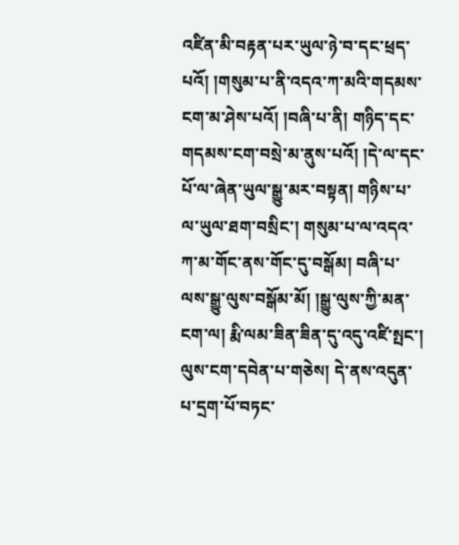འཛིན་མི་བརྟན་པར་ཡུལ་ཉེ་བ་དང་ཕྲད་པའོ། །གསུམ་པ་ནི་འདའ་ཀ་མའི་གདམས་ངག་མ་ཤེས་པའོ། །བཞི་པ་ནི། གཉིད་དང་གདམས་ངག་བསྲེ་མ་ནུས་པའོ། །དེ་ལ་དང་པོ་ལ་ཞེན་ཡུལ་སྒྱུ་མར་བསྟན། གཉིས་པ་ལ་ཡུལ་ཐག་བསྲིང་། གསུམ་པ་ལ་འདའ་ཀ་མ་གོང་ནས་གོང་དུ་བསྒོམ། བཞི་པ་ལས་སྒྱུ་ལུས་བསྒོམ་མོ། །སྒྱུ་ལུས་ཀྱི་མན་ངག་ལ། རྨི་ལམ་ཟིན་ཟིན་དུ་འདུ་འཛི་སྤང་། ལུས་ངག་དབེན་པ་གཅེས། དེ་ནས་འདུན་པ་དྲག་པོ་བཏང་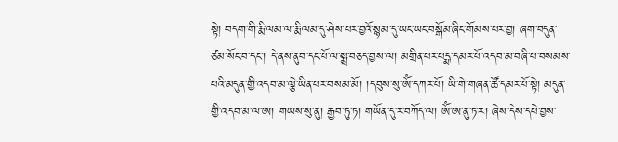སྟེ། བདག་གི་རྨི་ལམ་ལ་རྨི་ལམ་དུ་ཤེས་པར་བྱའོ་སྙམ་དུ་ཡང་ཡང་བསྒོམ་ཞིང་གོམས་པར་བྱ། ཞག་བདུན་ཙམ་སོང་བ་དང་། དེ་ནས་ནུབ་དང་པོ་ལ་སྨྲ་བཅད་བྱས་ལ། མགྲིན་པར་པདྨ་དམར་པོ་འདབ་མ་བཞི་པ་བསམས་པའི་མདུན་གྱི་འདབ་མ་ལྕེ་ཡིན་པར་བསམ་མོ། །དབུས་སུ་ཨོཾ་དཀར་པོ། ཡི་གེ་གཞན་ཚོ་དམར་པོ་སྟེ། མདུན་གྱི་འདབ་མ་ལ་ཨ། གཡས་སུ་ནུ། རྒྱབ་ཏུ་ཏ། གཡོན་དུ་ར་བཀོད་ལ། ཨོཾ་ཨ་ནུ་ཏ་ར། ཞེས་དེས་དཔེ་བྱས་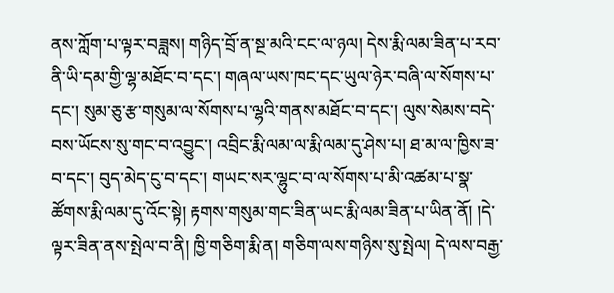ནས་ཀློག་པ་ལྟར་བཟླས། གཉིད་བྲོ་ན་སྔ་མའི་ངང་ལ་ཉལ། དེས་རྨི་ལམ་ཟིན་པ་རབ་ནི་ཡི་དམ་གྱི་ལྷ་མཐོང་བ་དང་། གཞལ་ཡས་ཁང་དང་ཡུལ་ཉེར་བཞི་ལ་སོགས་པ་དང་། སུམ་ཅུ་རྩ་གསུམ་ལ་སོགས་པ་ལྷའི་གནས་མཐོང་བ་དང་། ལུས་སེམས་བདེ་བས་ཡོངས་སུ་གང་བ་འབྱུང་། འབྲིང་རྨི་ལམ་ལ་རྨི་ལམ་དུ་ཤེས་པ། ཐ་མ་ལ་ཁྱིས་ཟ་བ་དང་། བུད་མེད་ངུ་བ་དང་། གཡང་སར་ལྷུང་བ་ལ་སོགས་པ་མི་འཚམ་པ་སྣ་ཚོགས་རྨི་ལམ་དུ་འོང་སྟེ། རྟགས་གསུམ་གང་ཟིན་ཡང་རྨི་ལམ་ཟིན་པ་ཡིན་ནོ། །དེ་ལྟར་ཟིན་ནས་སྤེལ་བ་ནི། ཁྱི་གཅིག་རྨི་ན། གཅིག་ལས་གཉིས་སུ་སྤེལ། དེ་ལས་བརྒྱ་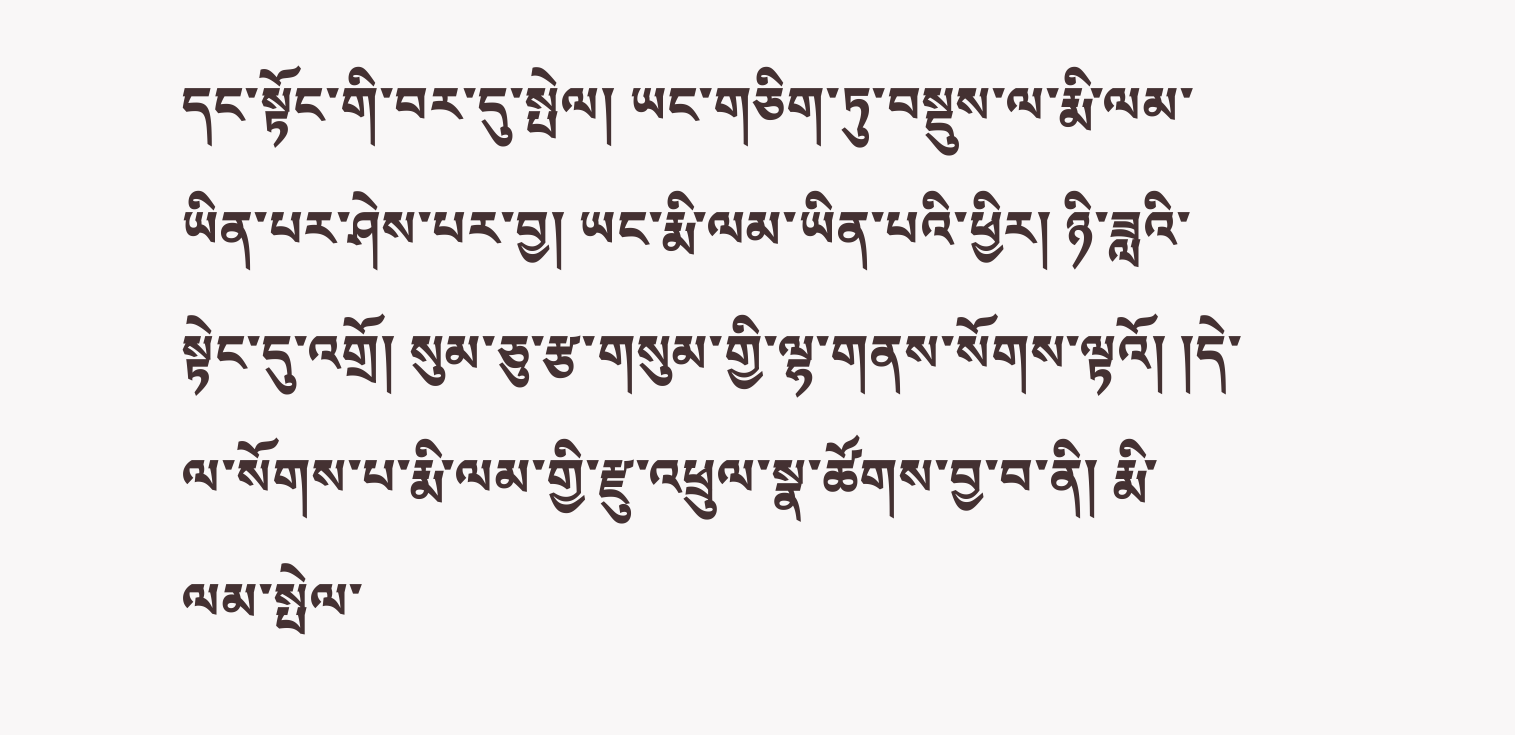དང་སྟོང་གི་བར་དུ་སྤེལ། ཡང་གཅིག་ཏུ་བསྡུས་ལ་རྨི་ལམ་ཡིན་པར་ཤེས་པར་བྱ། ཡང་རྨི་ལམ་ཡིན་པའི་ཕྱིར། ཉི་ཟླའི་སྟེང་དུ་འགྲོ། སུམ་ཅུ་རྩ་གསུམ་གྱི་ལྷ་གནས་སོགས་ལྟའོ། །དེ་ལ་སོགས་པ་རྨི་ལམ་གྱི་རྫུ་འཕྲུལ་སྣ་ཚོགས་བྱ་བ་ནི། རྨི་ལམ་སྤེལ་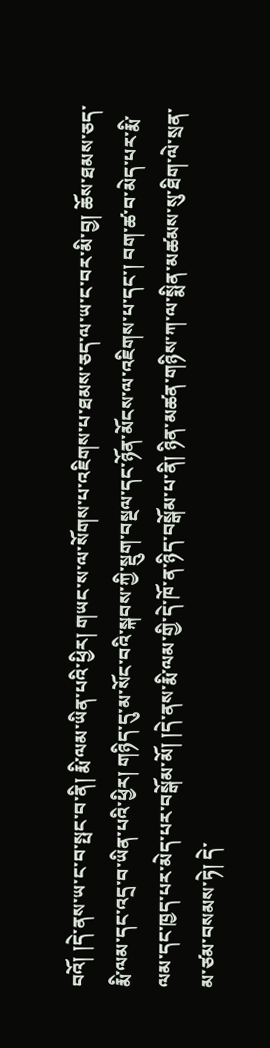བའོ། །དེ་ནས་ཡ་ང་བ་སྤང་བ་ནི། རྨི་ལམ་ཡིན་པའི་ཕྱིར། གཡང་ས་ལ་སོགས་པ་འཇིགས་པ་ཐམས་ཅད་ལ་ཡ་ང་བར་མི་བྱ། ཆོས་ཐམས་ཅད་རྨི་ལམ་དང་འདྲ་བ་ཡིན་པའི་ཕྱིར། གཉིད་དུ་མ་སོང་བའི་སྐབས་ཀྱི་སྡུག་བསྔལ་དང་ཉོན་མོངས་ལ་འཇིགས་པ་དང་། བག་ཚ་བ་མེད་པར་རྨི་ལམ་དང་ཁྱད་པར་མེད་པར་བསྒོམ་མོ། །དེ་ནས་རྨི་ལམ་གྱི་དེ་ཁོ་ན་ཉིད་བསྒོམ་པ་ནི། ཉིན་མཚན་གཉིས་ཀ་ལ་སྨིན་མཚམས་སུ་ཐིག་ལེ་སྲན་མ་ཙམ་བསམས་ཏེ། དེ་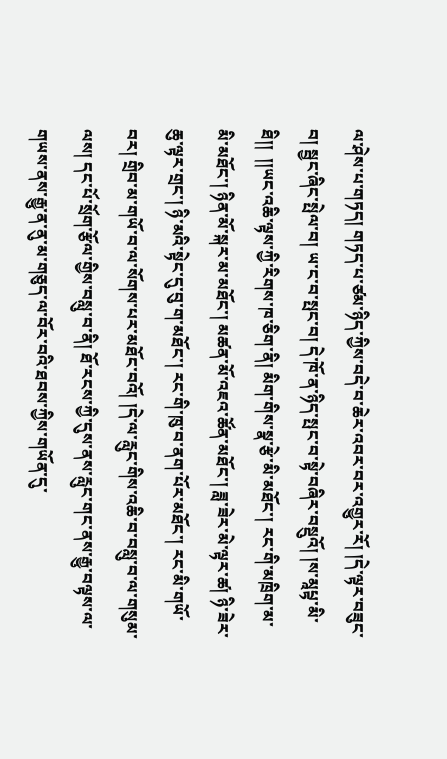ལ་ཤེས་པ་གཏད། གཏད་པ་ཙམ་ཉིད་ཀྱིས་བདེ་བ་ཆེར་འབར་བར་འགྱུར་རོ། །དེ་ལྟར་བཟུང་བ། སྦྱང་ཞིང་སྤེལ་བ། ཡ་ང་བ་སྤང་བ། དེ་ཁོ་ན་ཉིད་སྤང་བ་སྟེ་བཞིར་བསྡུའོ། །ས་མཱཔྟ་མི་ཐི།།  །།ཡང་འཆི་ལྟས་ཀྱི་རིགས་ཁ་ཅིག་ནི། མིག་གིས་སྣ་རྩེ་མི་མཐོང་། རང་གི་མཁྲིག་མ་མི་མཐོང་། ཉིན་མོ་སྐར་མ་མཐོང་། མཚན་མོ་འཇའ་ཚོན་མཐོང་། ཟླ་ཟེར་མེ་ལྟར་ཚ། ཉི་ཟེར་ཆུ་ལྟར་གྲང་། ཉི་མའི་སྟེང་དུ་བུ་ག་མཐོང་། རང་གི་ཁུ་བ་ནག་པོར་མཐོང་། རང་མི་གཡོ་བར། གྲིབ་མ་གཡོ་བ་ལ་སོགས་པར་མཐོང་བའོ། །དེ་ལ་རླུང་གིས་འཆི་བ་བསླུ་བ་ལ་གསུམ་ལས། དང་པོ་སྲོག་རྩོལ་གྱིས་བསླུ་བ་ནི། ཐོ་རངས་ཀྱི་དུས་ནས་རླུང་གང་ནས་རྒྱུ་བལྟས་ལ་གཡས་ནས་རྒྱུ་ན་ནུ་མ་གཅུད་ལ་བོར་བའི་ཐབས་ཀྱིས་གཡོན་དུ་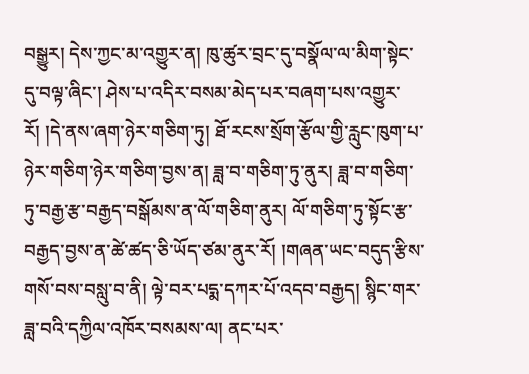བསྒྱུར། དེས་ཀྱང་མ་འགྱུར་ན། ཁུ་ཚུར་བྲང་དུ་བསྣོལ་ལ་མིག་སྟེང་དུ་བལྟ་ཞིང་། ཤེས་པ་འདིར་བསམ་མེད་པར་བཞག་པས་འགྱུར་རོ། །དེ་ནས་ཞག་ཉེར་གཅིག་ཏུ། ཐོ་རངས་སྲོག་རྩོལ་གྱི་རླུང་ཁུག་པ་ཉེར་གཅིག་ཉེར་གཅིག་བྱས་ན། ཟླ་བ་གཅིག་ཏུ་ནུར། ཟླ་བ་གཅིག་ཏུ་བརྒྱ་རྩ་བརྒྱད་བསྒོམས་ན་ལོ་གཅིག་ནུར། ལོ་གཅིག་ཏུ་སྟོང་རྩ་བརྒྱད་བྱས་ན་ཚེ་ཚད་ཅི་ཡོད་ཙམ་ནུར་རོ། །གཞན་ཡང་བདུད་རྩིས་གསོ་བས་བསླུ་བ་ནི། ལྟེ་བར་པདྨ་དཀར་པོ་འདབ་བརྒྱད། སྙིང་གར་ཟླ་བའི་དཀྱིལ་འཁོར་བསམས་ལ། ནང་པར་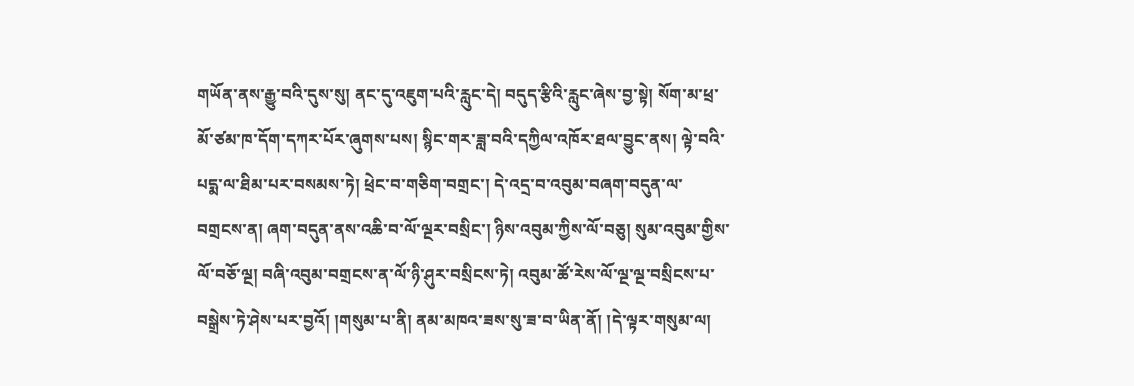གཡོན་ནས་རྒྱུ་བའི་དུས་སུ། ནང་དུ་འཇུག་པའི་རླུང་དེ། བདུད་རྩིའི་རླུང་ཞེས་བྱ་སྟེ། སོག་མ་ཕྲ་མོ་ཙམ་ཁ་དོག་དཀར་པོར་ཞུགས་པས། སྙིང་གར་ཟླ་བའི་དཀྱིལ་འཁོར་ཐལ་བྱུང་ནས། ལྟེ་བའི་པདྨ་ལ་ཐིམ་པར་བསམས་ཏེ། ཕྲེང་བ་གཅིག་བགྲང་། དེ་འདྲ་བ་འབུམ་བཞག་བདུན་ལ་བགྲངས་ན། ཞག་བདུན་ནས་འཆི་བ་ལོ་ལྔར་བསྲིང་། ཉིས་འབུམ་ཀྱིས་ལོ་བཅུ། སུམ་འབུམ་གྱིས་ལོ་བཅོ་ལྔ། བཞི་འབུམ་བགྲངས་ན་ལོ་ཉི་ཤུར་བསྲིངས་ཏེ། འབུམ་ཚོ་རེས་ལོ་ལྔ་ལྔ་བསྲིངས་པ་བསྒྲེས་ཏེ་ཤེས་པར་བྱའོ། །གསུམ་པ་ནི། ནམ་མཁའ་ཟས་སུ་ཟ་བ་ཡིན་ནོ། །དེ་ལྟར་གསུམ་ལ།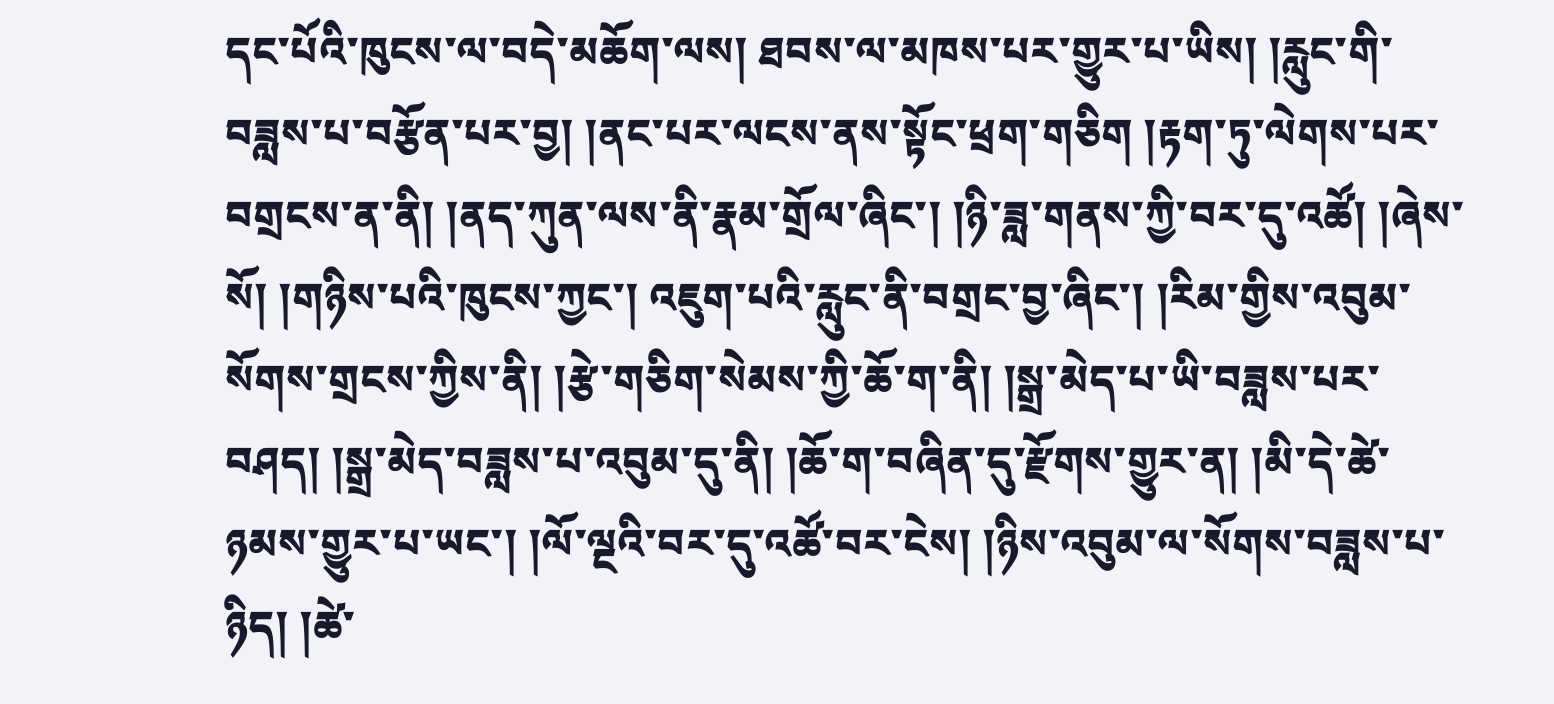དང་པོའི་ཁུངས་ལ་བདེ་མཆོག་ལས། ཐབས་ལ་མཁས་པར་གྱུར་པ་ཡིས། །རླུང་གི་བཟླས་པ་བརྩོན་པར་བྱ། །ནང་པར་ལངས་ནས་སྟོང་ཕྲག་གཅིག །རྟག་ཏུ་ལེགས་པར་བགྲངས་ན་ནི། །ནད་ཀུན་ལས་ནི་རྣམ་གྲོལ་ཞིང་། །ཉི་ཟླ་གནས་ཀྱི་བར་དུ་འཚོ། །ཞེས་སོ། །གཉིས་པའི་ཁུངས་ཀྱང་། འཇུག་པའི་རླུང་ནི་བགྲང་བྱ་ཞིང་། །རིམ་གྱིས་འབུམ་སོགས་གྲངས་ཀྱིས་ནི། །རྩེ་གཅིག་སེམས་ཀྱི་ཆོ་ག་ནི། །སྒྲ་མེད་པ་ཡི་བཟླས་པར་བཤད། །སྒྲ་མེད་བཟླས་པ་འབུམ་དུ་ནི། །ཆོ་ག་བཞིན་དུ་རྫོགས་གྱུར་ན། །མི་དེ་ཚེ་ཉམས་གྱུར་པ་ཡང་། །ལོ་ལྔའི་བར་དུ་འཚོ་བར་ངེས། །ཉིས་འབུམ་ལ་སོགས་བཟླས་པ་ཉིད། །ཚེ་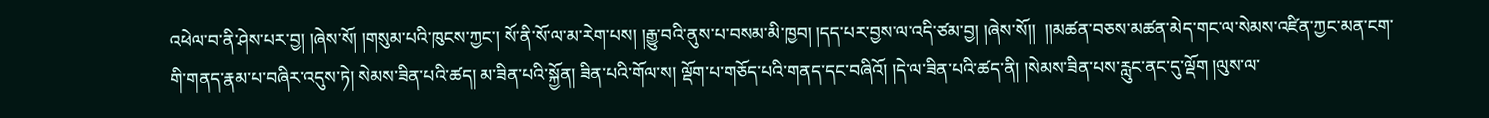འཕེལ་བ་ནི་ཤེས་པར་བྱ། །ཞེས་སོ། །གསུམ་པའི་ཁུངས་ཀྱང་། སོ་ནི་སོ་ལ་མ་རེག་པས། །རྒྱུ་བའི་ནུས་པ་བསམ་མི་ཁྱབ། །དད་པར་བྱས་ལ་འདི་ཙམ་བྱ། །ཞེས་སོ།།  །།མཚན་བཅས་མཚན་མེད་གང་ལ་སེམས་འཛིན་ཀྱང་མན་ངག་གི་གནད་རྣམ་པ་བཞིར་འདུས་ཏེ། སེམས་ཟིན་པའི་ཚད། མ་ཟིན་པའི་སྐྱོན། ཟིན་པའི་གོལ་ས། ལྡོག་པ་གཅོད་པའི་གནད་དང་བཞིའོ། །དེ་ལ་ཟིན་པའི་ཚད་ནི། །སེམས་ཟིན་པས་རླུང་ནང་དུ་ལྡོག །ལུས་ལ་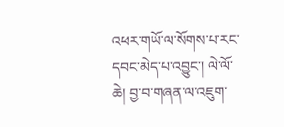འཕར་གཡོ་ལ་སོགས་པ་རང་དབང་མེད་པ་འབྱུང་། ལེ་ལོ་ཆེ། བྱ་བ་གཞན་ལ་འཇུག་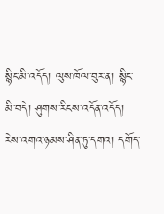སྙིང་མི་འདོད། ལུས་ཁོལ་བུར་ན། སྙིང་མི་བདེ། ཤུགས་རིངས་འདོན་འདོད། རེས་འགའ་ཉམས་ཤིན་ཏུ་དགའ། དགོད་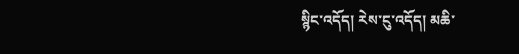སྙིང་འདོད། རེས་ངུ་འདོད། མཆི་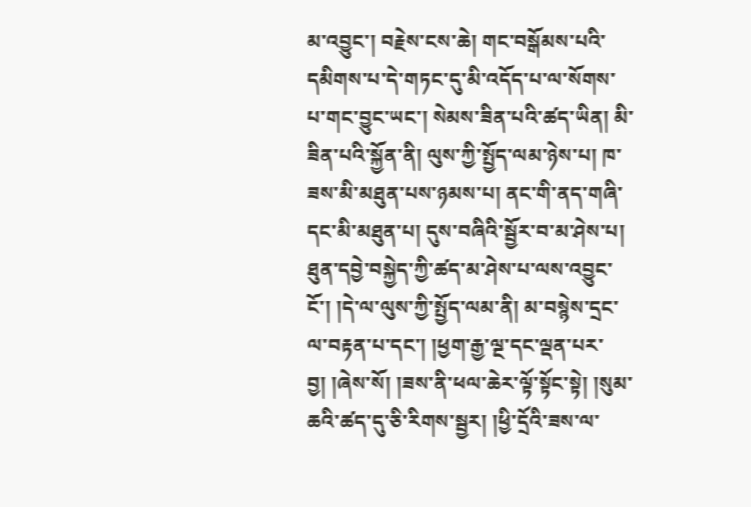མ་འབྱུང་། བརྗེས་ངས་ཆེ། གང་བསྒོམས་པའི་དམིགས་པ་དེ་གཏང་དུ་མི་འདོད་པ་ལ་སོགས་པ་གང་བྱུང་ཡང་། སེམས་ཟིན་པའི་ཚད་ཡིན། མི་ཟིན་པའི་སྐྱོན་ནི། ལུས་ཀྱི་སྤྱོད་ལམ་ཉེས་པ། ཁ་ཟས་མི་མཐུན་པས་ཉམས་པ། ནང་གི་ནད་གཞི་དང་མི་མཐུན་པ། དུས་བཞིའི་སྦྱོར་བ་མ་ཤེས་པ། ཐུན་དབྱེ་བསྐྱེད་ཀྱི་ཚད་མ་ཤེས་པ་ལས་འབྱུང་ངོ་། །དེ་ལ་ལུས་ཀྱི་སྤྱོད་ལམ་ནི། མ་བསྙེས་དྲང་ལ་བརྟན་པ་དང་། །ཕྱག་རྒྱ་ལྔ་དང་ལྡན་པར་བྱ། །ཞེས་སོ། །ཟས་ནི་ཕལ་ཆེར་ལྟོ་སྟོང་སྟེ། །སུམ་ཆའི་ཚད་དུ་ཅི་རིགས་སྦྱར། །ཕྱི་དྲོའི་ཟས་ལ་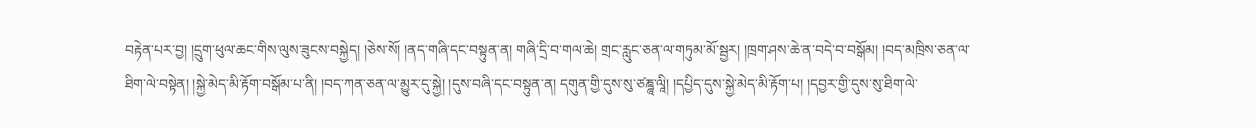བརྟེན་པར་བྱ། །དྲུག་ཕུལ་ཆང་གིས་ལུས་ཟུངས་བསྐྱེད། །ཅེས་སོ། །ནད་གཞི་དང་བསྟུན་ན། གཞི་དྲི་བ་གལ་ཆེ། གྲང་རླུང་ཅན་ལ་གཏུམ་མོ་སྦྱར། །ཁྲག་ཤས་ཆེ་ན་བདེ་བ་བསྒོམ། །བད་མཁྲིས་ཅན་ལ་ཐིག་ལེ་བསྟེན། །སྐྱེ་མེད་མི་རྟོག་བསྒོམ་པ་ནི། །བད་ཀན་ཅན་ལ་མྱུར་དུ་སྐྱེ། །དུས་བཞི་དང་བསྟུན་ན། དགུན་གྱི་དུས་སུ་ཙཎྜཱ་ལཱི། །དཔྱིད་དུས་སྐྱེ་མེད་མི་རྟོག་པ། །དབྱར་གྱི་དུས་སུ་ཐིག་ལེ་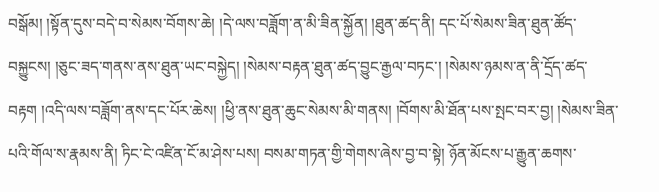བསྒོམ། །སྟོན་དུས་བདེ་བ་སེམས་བོགས་ཆེ། །དེ་ལས་བཟློག་ན་མི་ཟིན་སྐྱོན། །ཐུན་ཚད་ནི། དང་པོ་སེམས་ཟིན་ཐུན་ཚོད་བསྐྱུངས། །ཅུང་ཟད་གནས་ནས་ཐུན་ཡང་བསྐྱེད། །སེམས་བརྟན་ཐུན་ཚད་བྱུང་རྒྱལ་བཏང་། །སེམས་ཉམས་ན་ནི་དྲོད་ཚད་བརྟག །འདི་ལས་བཟློག་ནས་དང་པོར་ཆེས། །ཕྱི་ནས་ཐུན་ཆུང་སེམས་མི་གནས། །བོགས་མི་ཐོན་པས་སྤང་བར་བྱ། །སེམས་ཟིན་པའི་གོལ་ས་རྣམས་ནི། ཏིང་ངེ་འཛིན་ངོ་མ་ཤེས་པས། བསམ་གཏན་གྱི་གེགས་ཞེས་བྱ་བ་སྟེ། ཉོན་མོངས་པ་རྒྱུན་ཆགས་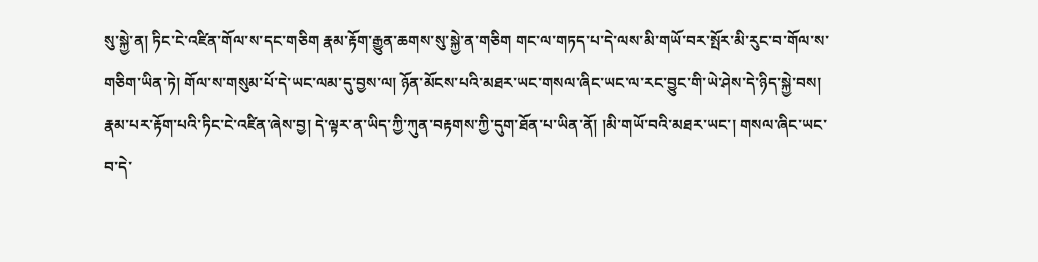སུ་སྐྱེ་ན། ཏིང་ངེ་འཛིན་གོལ་ས་དང་གཅིག རྣམ་རྟོག་རྒྱུན་ཆགས་སུ་སྐྱེ་ན་གཅིག གང་ལ་གཏད་པ་དེ་ལས་མི་གཡོ་བར་སྤོར་མི་རུང་བ་གོལ་ས་གཅིག་ཡིན་ཏེ། གོལ་ས་གསུམ་པོ་དེ་ཡང་ལམ་དུ་བྱས་ལ། ཉོན་མོངས་པའི་མཐར་ཡང་གསལ་ཞིང་ཡང་ལ་རང་བྱུང་གི་ཡེ་ཤེས་དེ་ཉིད་སྐྱེ་བས། རྣམ་པར་རྟོག་པའི་ཏིང་ངེ་འཛིན་ཞེས་བྱ། དེ་ལྟར་ན་ཡིད་ཀྱི་ཀུན་བརྟགས་ཀྱི་དུག་ཐོན་པ་ཡིན་ནོ། །མི་གཡོ་བའི་མཐར་ཡང་། གསལ་ཞིང་ཡང་བ་དེ་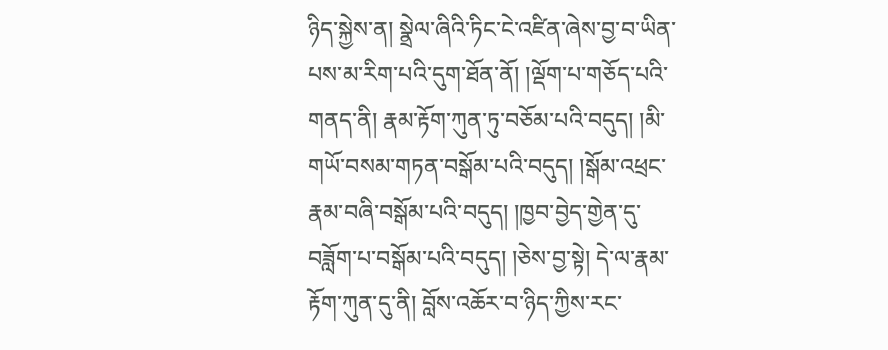ཉིད་སྐྱེས་ན། སྣྲེལ་ཞིའི་ཏིང་ངེ་འཛིན་ཞེས་བྱ་བ་ཡིན་པས་མ་རིག་པའི་དུག་ཐོན་ནོ། །ལྡོག་པ་གཅོད་པའི་གནད་ནི། རྣམ་རྟོག་ཀུན་ཏུ་བཅོམ་པའི་བདུད། །མི་གཡོ་བསམ་གཏན་བསྒོམ་པའི་བདུད། །སྒོམ་འཕྲང་རྣམ་བཞི་བསྒོམ་པའི་བདུད། །ཁྱབ་བྱེད་གྱེན་དུ་བཟློག་པ་བསྒོམ་པའི་བདུད། །ཅེས་བྱ་སྟེ། དེ་ལ་རྣམ་རྟོག་ཀུན་དུ་ནི། བློས་འཆོར་བ་ཉིད་ཀྱིས་རང་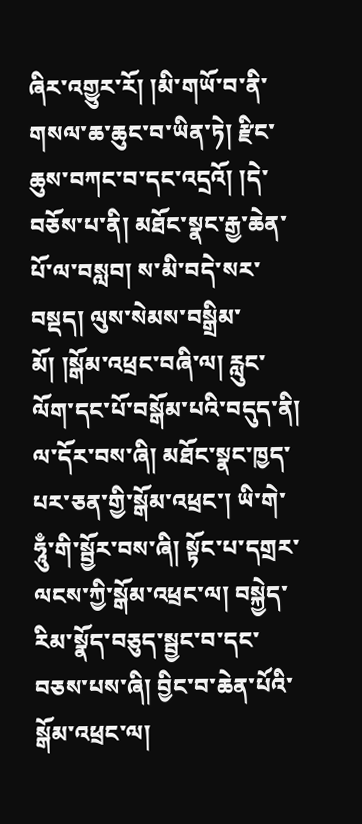ཞིར་འགྱུར་རོ། །མི་གཡོ་བ་ནི་གསལ་ཆ་ཆུང་བ་ཡིན་ཏེ། རྫིང་ཆུས་བཀང་བ་དང་འདྲའོ། །དེ་བཅོས་པ་ནི། མཐོང་སྣང་རྒྱ་ཆེན་པོ་ལ་བསླབ། ས་མི་བདེ་སར་བསྡད། ལུས་སེམས་བསྒྲིམ་མོ། །སྒོམ་འཕྲང་བཞི་ལ། རླུང་ལོག་དང་པོ་བསྒོམ་པའི་བདུད་ནི། ལ་དོར་བས་ཞི། མཐོང་སྣང་ཁྱད་པར་ཅན་གྱི་སྒོམ་འཕྲང་། ཡི་གེ་ཧཱུྃ་གི་སྦྱོར་བས་ཞི། སྟོང་པ་དགྲར་ལངས་ཀྱི་སྒོམ་འཕྲང་ལ། བསྐྱེད་རིམ་སྣོད་བཅུད་སྦྱང་བ་དང་བཅས་པས་ཞི། བྱིང་བ་ཆེན་པོའི་སྒོམ་འཕྲང་ལ།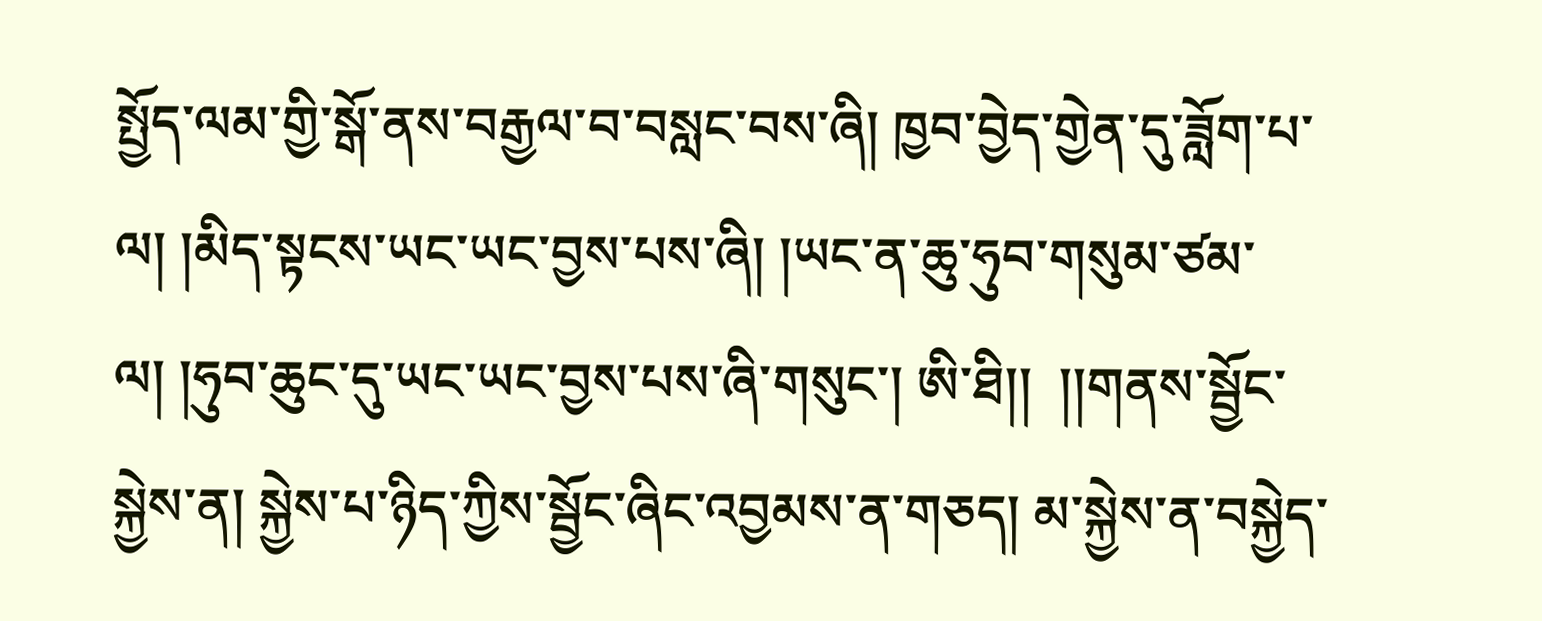སྤྱོད་ལམ་གྱི་སྒོ་ནས་བརྒྱལ་བ་བསླང་བས་ཞི། ཁྱབ་བྱེད་གྱེན་དུ་ཟློག་པ་ལ། །མིད་སྟངས་ཡང་ཡང་བྱས་པས་ཞི། །ཡང་ན་ཆུ་ཧུབ་གསུམ་ཙམ་ལ། །ཧུབ་ཆུང་དུ་ཡང་ཡང་བྱས་པས་ཞི་གསུང་། ཨི་ཐི།།  །།གནས་སྦྱོང་སྐྱེས་ན། སྐྱེས་པ་ཉིད་ཀྱིས་སྦྱོང་ཞིང་འབྱམས་ན་གཅད། མ་སྐྱེས་ན་བསྐྱེད་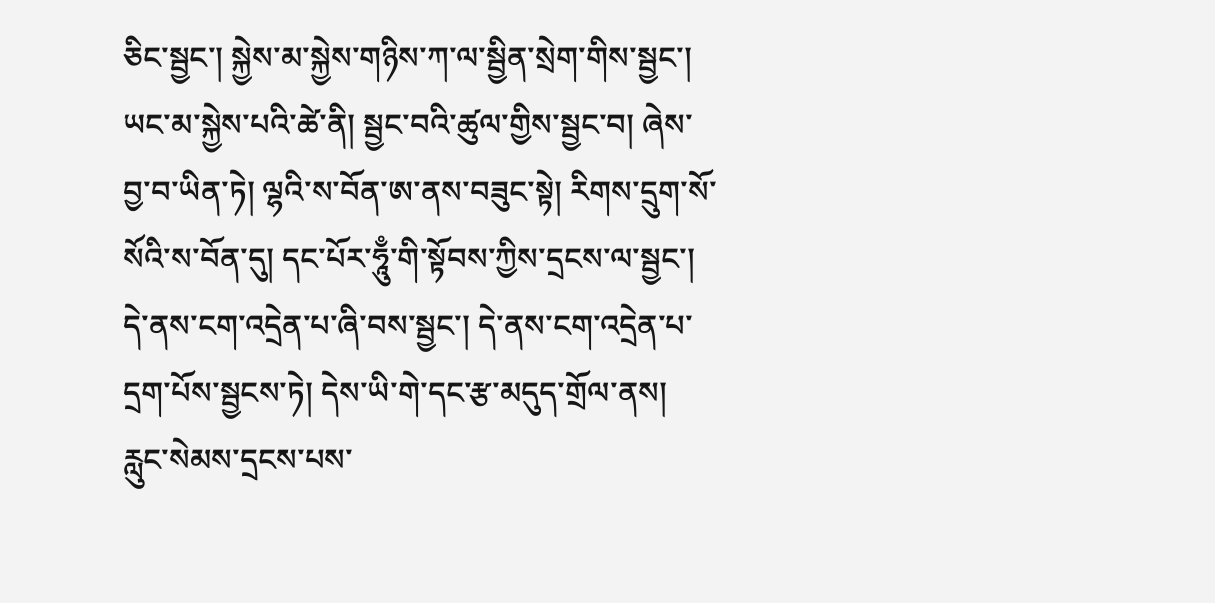ཅིང་སྦྱང་། སྐྱེས་མ་སྐྱེས་གཉིས་ཀ་ལ་སྦྱིན་སྲེག་གིས་སྦྱང་། ཡང་མ་སྐྱེས་པའི་ཚེ་ནི། སྦྱང་བའི་ཚུལ་གྱིས་སྦྱང་བ། ཞེས་བྱ་བ་ཡིན་ཏེ། ལྷའི་ས་བོན་ཨ་ནས་བཟུང་སྟེ། རིགས་དྲུག་སོ་སོའི་ས་བོན་དུ། དང་པོར་ཧཱུྃ་གི་སྟོབས་ཀྱིས་དྲངས་ལ་སྦྱང་། དེ་ནས་ངག་འདྲེན་པ་ཞི་བས་སྦྱང་། དེ་ནས་ངག་འདྲེན་པ་དྲག་པོས་སྦྱངས་ཏེ། དེས་ཡི་གེ་དང་རྩ་མདུད་གྲོལ་ནས། རླུང་སེམས་དྲངས་པས་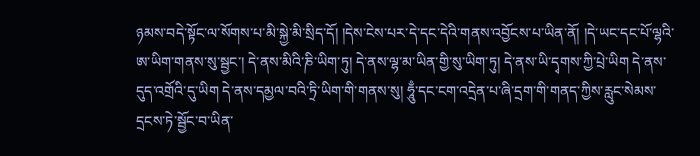ཉམས་བདེ་སྟོང་ལ་སོགས་པ་མི་སྐྱེ་མི་སྲིད་དོ། །དེས་ངེས་པར་དེ་དང་དེའི་གནས་འབྱོངས་པ་ཡིན་ནོ། །དེ་ཡང་དང་པོ་ལྷའི་ཨ་ཡིག་གནས་སུ་སྦྱང་། དེ་ནས་མིའི་ཎི་ཡིག་ཏུ། དེ་ནས་ལྷ་མ་ཡིན་གྱི་སུ་ཡིག་ཏུ། དེ་ནས་ཡི་དྭགས་ཀྱི་པྲེ་ཡིག དེ་ནས་དུད་འགྲོའི་དུ་ཡིག དེ་ནས་དམྱལ་བའི་ཏྲི་ཡིག་གི་གནས་སུ། ཧཱུྃ་དང་ངག་འདྲེན་པ་ཞི་དྲག་གི་གནད་ཀྱིས་རླུང་སེམས་དྲངས་ཏེ་སྦྱོང་བ་ཡིན་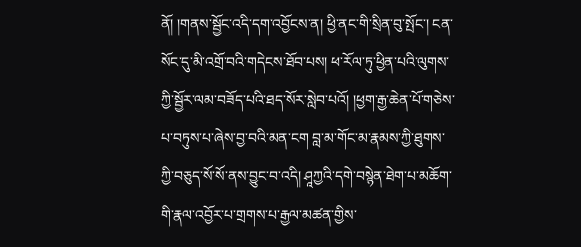ནོ། །གནས་སྦྱོང་འདི་དག་འབྱོངས་ན། ཕྱི་ནང་གི་སྲིན་བུ་སྤོང་། ངན་སོང་དུ་མི་འགྲོ་བའི་གདེངས་ཐོབ་པས། ཕ་རོལ་ཏུ་ཕྱིན་པའི་ལུགས་ཀྱི་སྦྱོར་ལམ་བཟོད་པའི་ཐད་སོར་སླེབ་པའོ། །ཕྱག་རྒྱ་ཆེན་པོ་གཅེས་པ་བཏུས་པ་ཞེས་བྱ་བའི་མན་ངག བླ་མ་གོང་མ་རྣམས་ཀྱི་ཐུགས་ཀྱི་བཅུད་སོ་སོ་ནས་བྱུང་བ་འདི། ཤཱཀྱའི་དགེ་བསྙེན་ཐེག་པ་མཆོག་གི་རྣལ་འབྱོར་པ་གྲགས་པ་རྒྱལ་མཚན་གྱིས་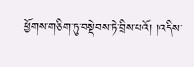ཕྱོགས་གཅིག་ཏུ་བསྡེབས་ཏེ་བྲིས་པའོ། །འདིས་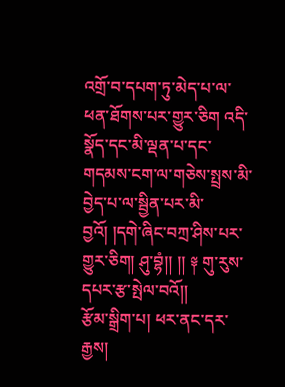འགྲོ་བ་དཔག་ཏུ་མེད་པ་ལ་ཕན་ཐོགས་པར་གྱུར་ཅིག འདི་སྣོད་དང་མི་ལྡན་པ་དང་གདམས་ངག་ལ་གཅེས་སྤྲས་མི་བྱེད་པ་ལ་སྦྱིན་པར་མི་བྱའོ། །དགེ་ཞིང་བཀྲ་ཤིས་པར་གྱུར་ཅིག། ཤུ་བྷཾ།། །། ༈ གུ་རུས་དཔར་རྩ་སྤེལ་བའོ།།
རྩོམ་སྒྲིག་པ། ཕར་ནང་དར་རྒྱས།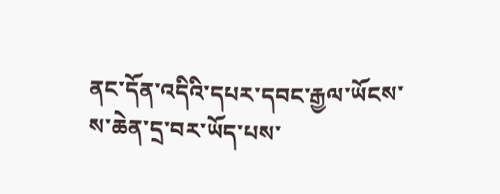ནང་དོན་འདིའི་དཔར་དབང་རྒྱལ་ཡོངས་ས་ཆེན་དྲ་བར་ཡོད་པས་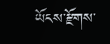ཡོངས་རྫོགས་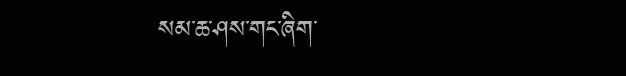སམ་ཆ་ཤས་གང་ཞིག་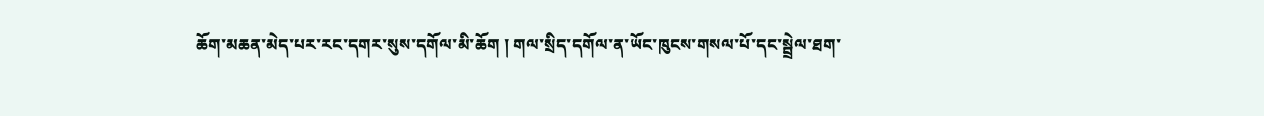ཆོག་མཆན་མེད་པར་རང་དགར་སུས་དགོལ་མི་ཆོག ། གལ་སྲིད་དགོལ་ན་ཡོང་ཁུངས་གསལ་པོ་དང་སྦྲེལ་ཐག་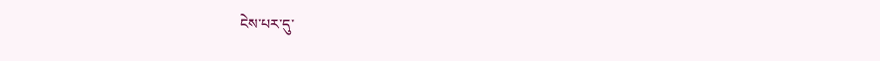ངེས་པར་དུ་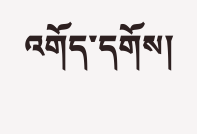འགོད་དགོས།